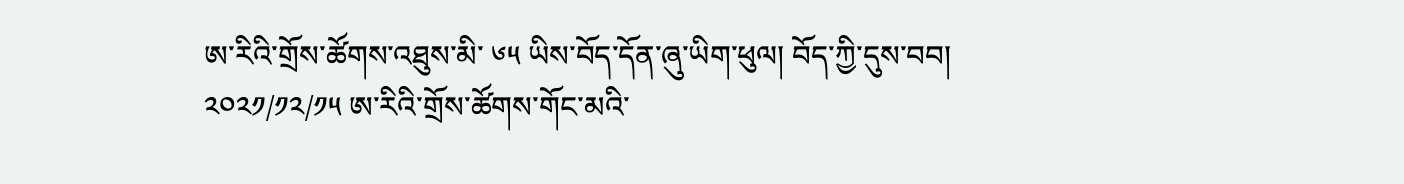ཨ་རིའི་གྲོས་ཚོགས་འཐུས་མི་ ༦༥ ཡིས་བོད་དོན་ཞུ་ཡིག་ཕུལ། བོད་ཀྱི་དུས་བབ། ༢༠༢༡/༡༢/༡༥ ཨ་རིའི་གྲོས་ཚོགས་གོང་མའི་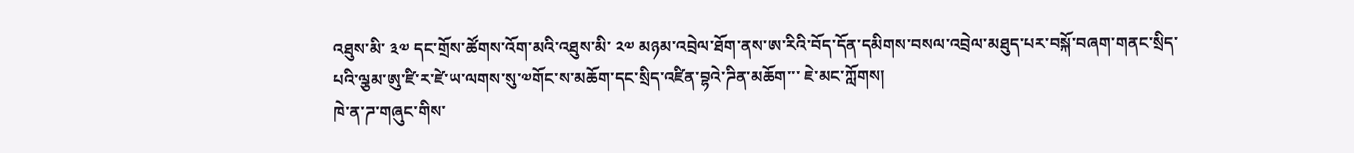འཐུས་མི་ ༣༧ དང་གྲོས་ཚོགས་འོག་མའི་འཐུས་མི་ ༢༧ མཉམ་འབྲེལ་ཐོག་ནས་ཨ་རིའི་བོད་དོན་དམིགས་བསལ་འབྲེལ་མཐུད་པར་བསྐོ་བཞག་གནང་སྲིད་པའི་ལྕམ་ཨུ་ཛི་ར་ཛེ་ཡ་ལགས་སུ་༧གོང་ས་མཆོག་དང་སྲིད་འཛིན་བྷའེ་ཌིན་མཆོག་་་ ཇེ་མང་ཀློགས།
ཁེ་ན་ཌ་གཞུང་གིས་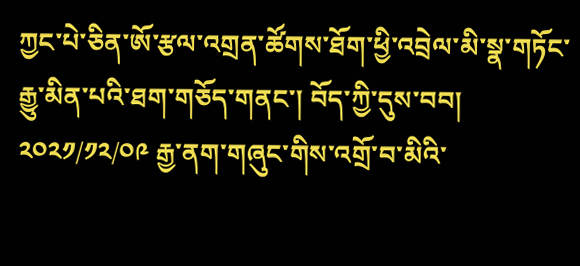ཀྱང་པེ་ཅིན་ཨོ་རྩལ་འགྲན་ཚོགས་ཐོག་ཕྱི་འབྲེལ་མི་སྣ་གཏོང་རྒྱུ་མིན་པའི་ཐག་གཅོད་གནང་། བོད་ཀྱི་དུས་བབ། ༢༠༢༡/༡༢/༠༩ རྒྱ་ནག་གཞུང་གིས་འགྲོ་བ་མིའི་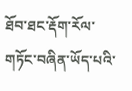ཐོབ་ཐང་རྡོག་རོལ་གཏོང་བཞིན་ཡོད་པའི་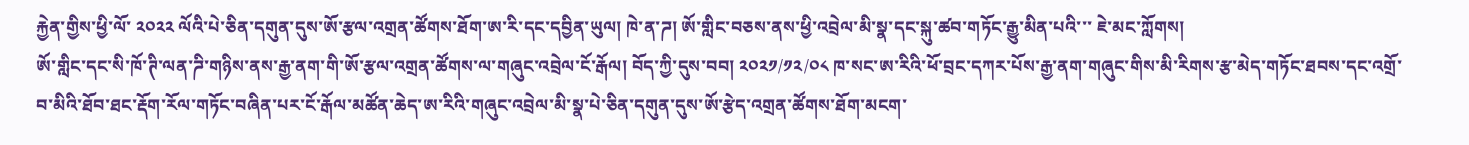རྐྱེན་གྱིས་ཕྱི་ལོ་ ༢༠༢༢ ལོའི་པེ་ཅིན་དགུན་དུས་ཨོ་རྩལ་འགྲན་ཚོགས་ཐོག་ཨ་རི་དང་དབྱིན་ཡུལ། ཁེ་ན་ཌ། ཨོ་གླིང་བཅས་ནས་ཕྱི་འབྲེལ་མི་སྣ་དང་སྐུ་ཚབ་གཏོང་རྒྱུ་མིན་པའི་་་ ཇེ་མང་ཀློགས།
ཨོ་གླིང་དང་སི་ཁོ་ཊི་ལན་ཌི་གཉིས་ནས་རྒྱ་ནག་གི་ཨོ་རྩལ་འགྲན་ཚོགས་ལ་གཞུང་འབྲེལ་ངོ་རྒོལ། བོད་ཀྱི་དུས་བབ། ༢༠༢༡/༡༢/༠༨ ཁ་སང་ཨ་རིའི་ཕོ་བྲང་དཀར་པོས་རྒྱ་ནག་གཞུང་གིས་མི་རིགས་རྩ་མེད་གཏོང་ཐབས་དང་འགྲོ་བ་མིའི་ཐོབ་ཐང་རྡོག་རོལ་གཏོང་བཞིན་པར་ངོ་རྒོལ་མཚོན་ཆེད་ཨ་རིའི་གཞུང་འབྲེལ་མི་སྣ་པེ་ཅིན་དགུན་དུས་ཨོ་རྩེད་འགྲན་ཚོགས་ཐོག་མངག་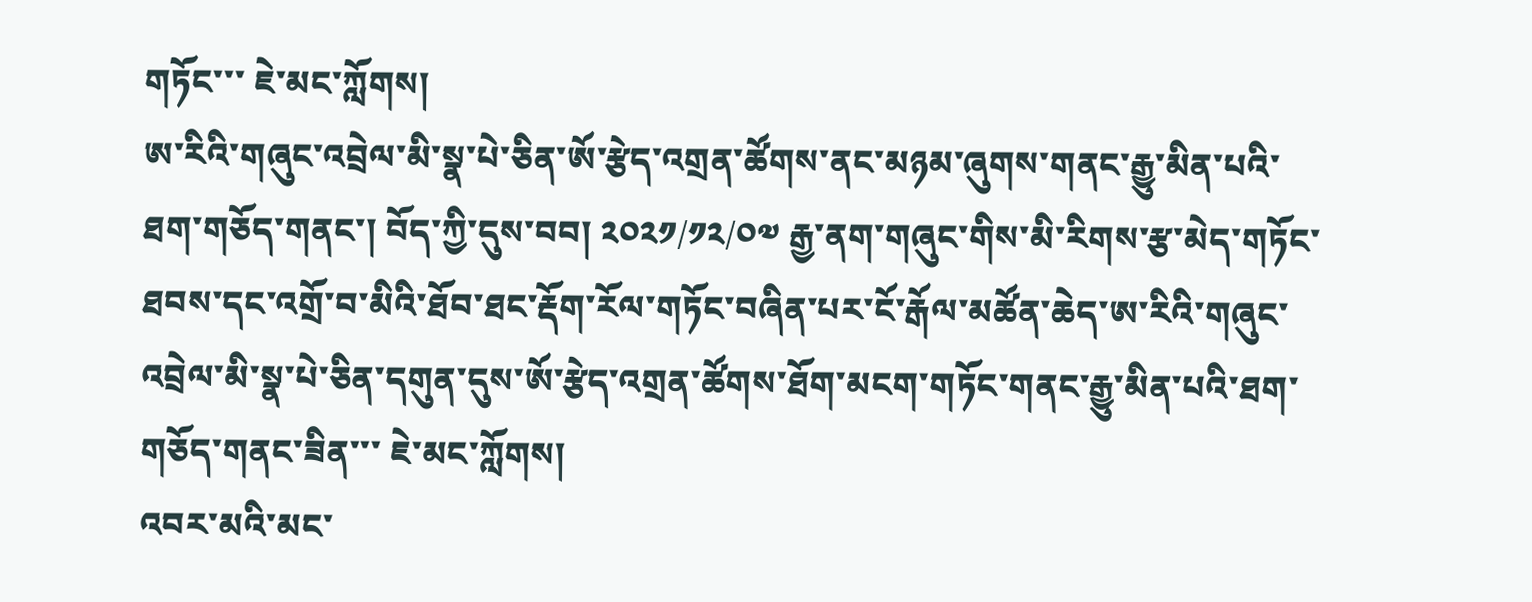གཏོང་་་ ཇེ་མང་ཀློགས།
ཨ་རིའི་གཞུང་འབྲེལ་མི་སྣ་པེ་ཅིན་ཨོ་རྩེད་འགྲན་ཚོགས་ནང་མཉམ་ཞུགས་གནང་རྒྱུ་མིན་པའི་ཐག་གཅོད་གནང་། བོད་ཀྱི་དུས་བབ། ༢༠༢༡/༡༢/༠༧ རྒྱ་ནག་གཞུང་གིས་མི་རིགས་རྩ་མེད་གཏོང་ཐབས་དང་འགྲོ་བ་མིའི་ཐོབ་ཐང་རྡོག་རོལ་གཏོང་བཞིན་པར་ངོ་རྒོལ་མཚོན་ཆེད་ཨ་རིའི་གཞུང་འབྲེལ་མི་སྣ་པེ་ཅིན་དགུན་དུས་ཨོ་རྩེད་འགྲན་ཚོགས་ཐོག་མངག་གཏོང་གནང་རྒྱུ་མིན་པའི་ཐག་གཅོད་གནང་ཟིན་་་ ཇེ་མང་ཀློགས།
འབར་མའི་མང་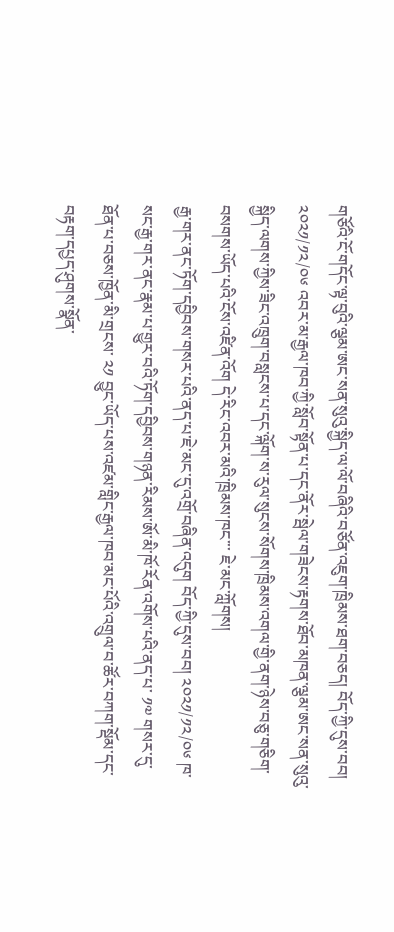གཙོའི་ངོ་གདོང་ལྟ་བུའི་ལྕམ་ཨང་སན་སུའུ་སྐྱིད་ལ་ལོ་བཞིའི་བཙོན་འཇུག་ཁྲིམས་ཐག་བཅད། བོད་ཀྱི་དུས་བབ། ༢༠༢༡/༡༢/༠༦ འབར་མ་རྒྱལ་ཁབ་ཀྱི་སློབ་སྟོན་པ་དང་ནོར་སྦེལ་གཟེངས་རྟགས་ཐོབ་མཁན་ལྕམ་ཨང་སན་སུའུ་སྐྱིད་ལགས་ཀྱིས་ཟིང་འཁྲུག་བསླངས་པ་དང་ལྐོག་ས་རུལ་སུངས་སོགས་ཁྲིམས་འགལ་གྱི་ནག་ཉེས་བཅུ་གཅིག་བསགས་ཡོད་པའི་ངོས་འཛིན་འོག དེ་རིང་འབར་མའི་ཁྲིམས་ཁང་་་ ཇེ་མང་ཀློགས།
རྒྱ་གར་ནང་ཏོག་དབྱིབས་གསར་པའི་ནད་པ་ཇེ་མང་དུ་འགྲོ་བཞིན་འདུག བོད་ཀྱི་དུས་བབ། ༢༠༢༡/༡༢/༠༦ ཁ་སང་རྒྱ་གར་ནང་རྣམ་པ་གྱུར་བའི་ཏོག་དབྱིབས་གཉན་རིམས་ཨོ་མི་ཁོ་རོན་འགོས་པའི་ནད་པ་ ༡༧ གསར་དུ་ཐོན་པ་བཅས་ཁྱོན་མི་གྲངས་ ༢༡ བྱུང་ཡོད་པས་འཛམ་གླིང་རྒྱལ་ཁབ་མང་པོའི་འགྲུལ་བ་ཚོར་བཀག་སྡོམ་དང་བརྟག་དཔྱད་ཤུགས་སྣོན་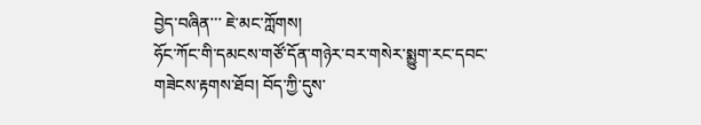བྱེད་བཞིན་་་ ཇེ་མང་ཀློགས།
ཧོང་ཀོང་གི་དམངས་གཙོ་དོན་གཉེར་བར་གསེར་སྨྱུག་རང་དབང་གཟེངས་རྟགས་ཐོབ། བོད་ཀྱི་དུས་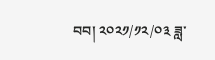བབ། ༢༠༢༡/༡༢/༠༣ ཟླ་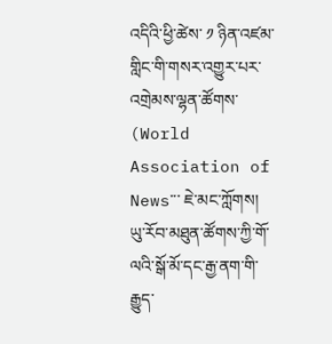འདིའི་ཕྱི་ཚེས་ ༡ ཉིན་འཛམ་གླིང་གི་གསར་འགྱུར་པར་འགྲེམས་ལྷན་ཚོགས་ (World Association of News་་་ ཇེ་མང་ཀློགས།
ཡུ་རོབ་མཐུན་ཚོགས་ཀྱི་གོ་ལའི་སྒོ་མོ་དང་རྒྱ་ནག་གི་རྒྱུད་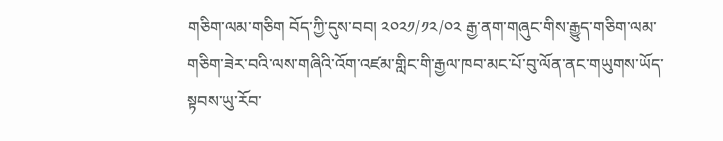གཅིག་ལམ་གཅིག བོད་ཀྱི་དུས་བབ། ༢༠༢༡/༡༢/༠༢ རྒྱ་ནག་གཞུང་གིས་རྒྱུད་གཅིག་ལམ་གཅིག་ཟེར་བའི་ལས་གཞིའི་འོག་འཛམ་གླིང་གི་རྒྱལ་ཁབ་མང་པོ་བུ་ལོན་ནང་གཡུགས་ཡོད་སྟབས་ཡུ་རོབ་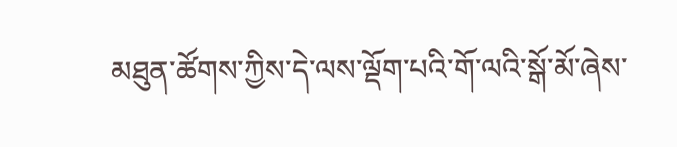མཐུན་ཚོགས་ཀྱིས་དེ་ལས་ལྡོག་པའི་གོ་ལའི་སྒོ་མོ་ཞེས་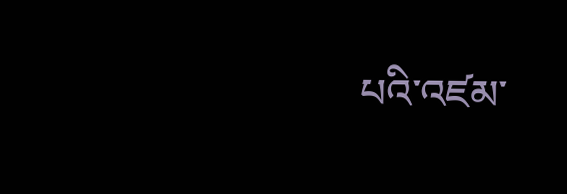པའི་འཛམ་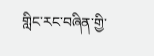གླིང་རང་བཞིན་གྱི་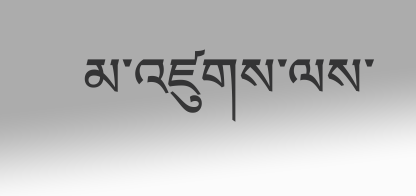མ་འཛུགས་ལས་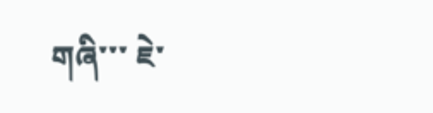གཞི་་་ ཇེ་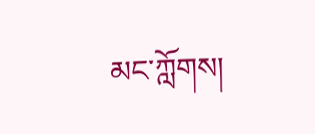མང་ཀློགས།